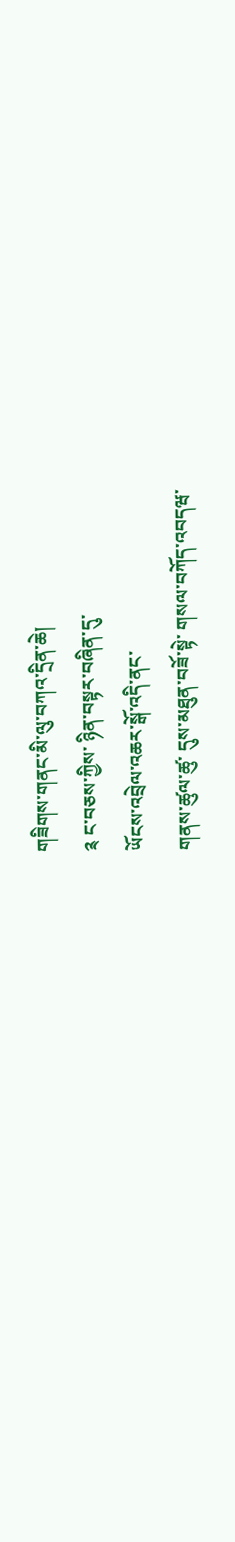གཟིགས་གནང་མི་ལུ་བཀའ་དྲིན་ཆེ།
༉ ང་བཅས་ཀྱིས་ ཉིན་བསྟར་བཞིན་དུ་
ཡོངས་འབྲེལ་འཆར་སྒོ་འདི་ནང་
གནས་ཚུལ་ཚུ་ དུས་མཐུན་བཟོ་སྟེ་ གསལ་བཀོད་འབདཝ་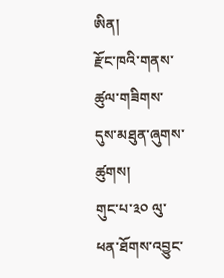ཨིན།
རྫོང་ཁའི་གནས་ཚུལ་གཟིགས་ དུས་མཐུན་ཞུགས་ཚུགས།
གུང་པ་༣༠ ལུ་ ཕན་ཐོགས་འབྱུང་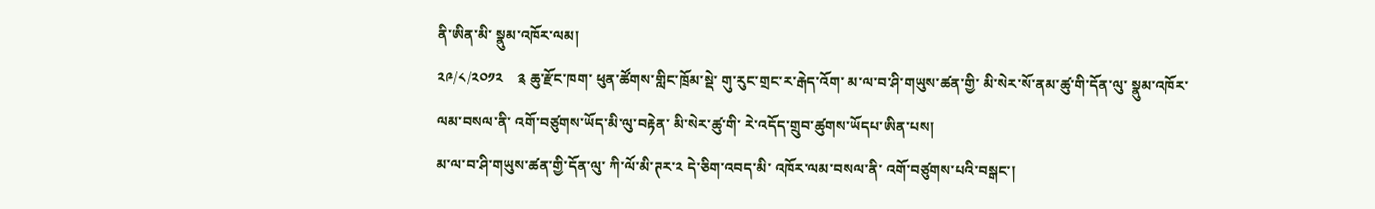ནི་ཨིན་མི་ སྣུམ་འཁོར་ལམ།
༢༩/༨/༢༠༡༢    ༉ ཆུ་རྫོང་ཁག་ ཕུན་ཚོགས་གླིང་ཁྲོམ་སྡེ་ གུ་རུང་གྲང་ར་རྒེད་འོག་ མ་ལ་བ་ཤི་གཡུས་ཚན་གྱི་ མི་སེར་སོ་ནམ་ཚུ་གི་དོན་ལུ་ སྣུམ་འཁོར་ལམ་བསལ་ནི་ འགོ་བཙུགས་ཡོད་མི་ལུ་བརྟེན་ མི་སེར་ཚུ་གི་ རེ་འདོད་གྲུབ་ཚུགས་ཡོདཔ་ཨིན་པས།
མ་ལ་བ་ཤི་གཡུས་ཚན་གྱི་དོན་ལུ་ ཀི་ལོ་མི་ཊར་༢ དེ་ཅིག་འབད་མི་ འཁོར་ལམ་བསལ་ནི་ འགོ་བཙུགས་པའི་བསྒང་།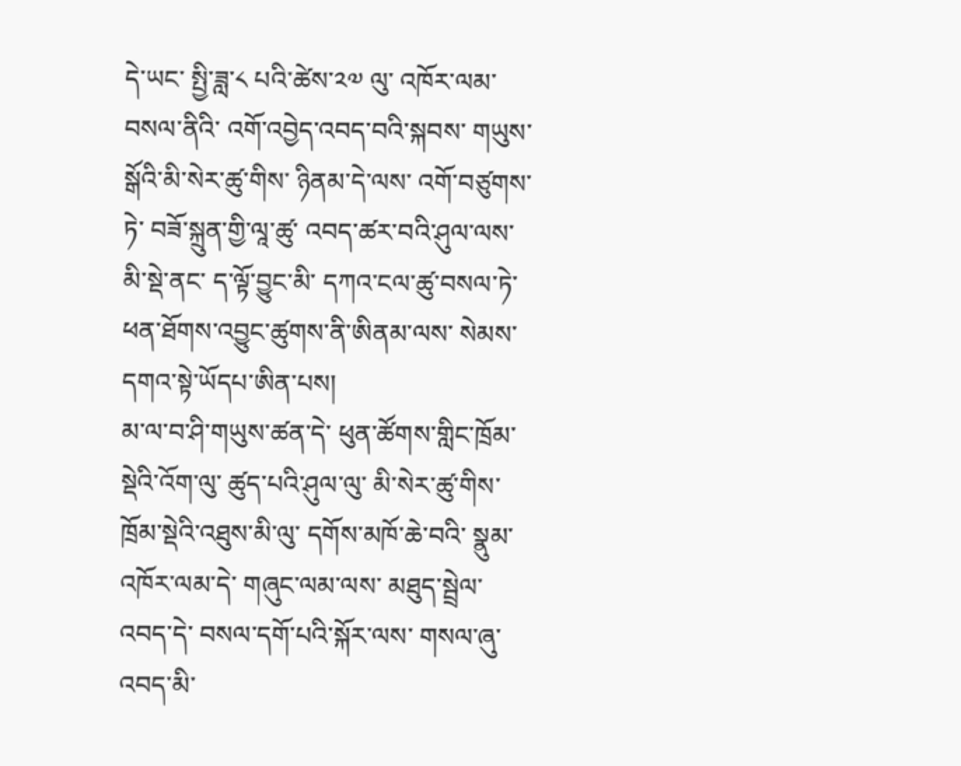དེ་ཡང་ སྤྱི་ཟླ་༨ པའི་ཚེས་༢༧ ལུ་ འཁོར་ལམ་བསལ་ནིའི་ འགོ་འབྱེད་འབད་བའི་སྐབས་ གཡུས་སྒོའི་མི་སེར་ཚུ་གིས་ ཉིནམ་དེ་ལས་ འགོ་བཙུགས་ཏེ་ བཟོ་སྐྲུན་གྱི་ལཱ་ཚུ་ འབད་ཚར་བའི་ཤུལ་ལས་ མི་སྡེ་ནང་ ད་ལྟོ་བྱུང་མི་ དཀའ་ངལ་ཚུ་བསལ་ཏེ་ ཕན་ཐོགས་འབྱུང་ཚུགས་ནི་ཨིནམ་ལས་ སེམས་དགའ་སྟེ་ཡོདཔ་ཨིན་པས།
མ་ལ་བ་ཤི་གཡུས་ཚན་དེ་ ཕུན་ཚོགས་གླིང་ཁྲོམ་སྡེའི་འོག་ལུ་ ཚུད་པའི་ཤུལ་ལུ་ མི་སེར་ཚུ་གིས་ ཁྲོམ་སྡེའི་འཐུས་མི་ལུ་ དགོས་མཁོ་ཆེ་བའི་ སྣུམ་འཁོར་ལམ་དེ་ གཞུང་ལམ་ལས་ མཐུད་སྦྲེལ་འབད་དེ་ བསལ་དགོ་པའི་སྐོར་ལས་ གསལ་ཞུ་འབད་མི་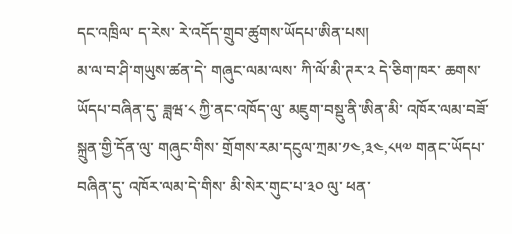དང་འཁྲིལ་ ད་རེས་ རེ་འདོད་གྲུབ་ཚུགས་ཡོདཔ་ཨིན་པས།
མ་ལ་བ་ཤི་གཡུས་ཚན་དེ་ གཞུང་ལམ་ལས་ ཀི་ལོ་མི་ཊར་༢ དེ་ཅིག་ཁར་ ཆགས་ཡོདཔ་བཞིན་དུ་ ཟླཝ་༨ ཀྱི་ནང་འཁོད་ལུ་ མཇུག་བསྡུ་ནི་ཨིན་མི་ འཁོར་ལམ་བཟོ་སྐྲུན་གྱི་དོན་ལུ་ གཞུང་གིས་ གྲོགས་རམ་དངུལ་ཀྲམ་༡༤,༣༤,༨༥༧ གནང་ཡོདཔ་བཞིན་དུ་ འཁོར་ལམ་དེ་གིས་ མི་སེར་གུང་པ་༣༠ ལུ་ ཕན་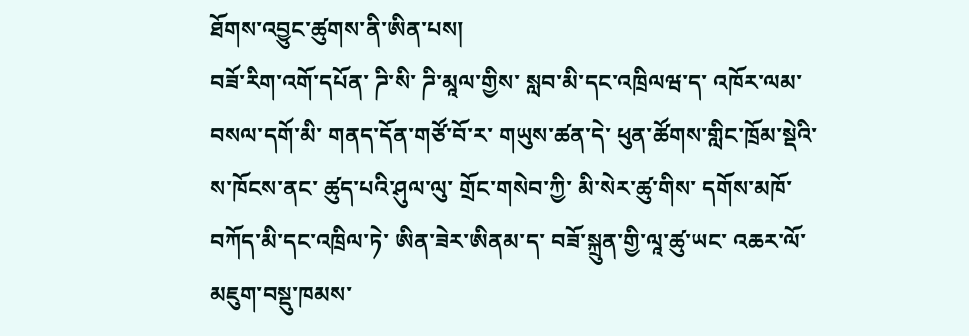ཐོགས་འབྱུང་ཚུགས་ནི་ཨིན་པས།
བཟོ་རིག་འགོ་དཔོན་ ཌི་སི་ ཌི་མཱལ་གྱིས་ སླབ་མི་དང་འཁྲིལཝ་ད་ འཁོར་ལམ་བསལ་དགོ་མི་ གནད་དོན་གཙོ་བོ་ར་ གཡུས་ཚན་དེ་ ཕུན་ཚོགས་གླིང་ཁྲོམ་སྡེའི་ ས་ཁོངས་ནང་ ཚུད་པའི་ཤུལ་ལུ་ གྲོང་གསེབ་ཀྱི་ མི་སེར་ཚུ་གིས་ དགོས་མཁོ་བཀོད་མི་དང་འཁྲིལ་ཏེ་ ཨིན་ཟེར་ཨིནམ་ད་ བཟོ་སྐྲུན་གྱི་ལཱ་ཚུ་ཡང་ འཆར་ལོ་མཇུག་བསྡུ་ཁམས་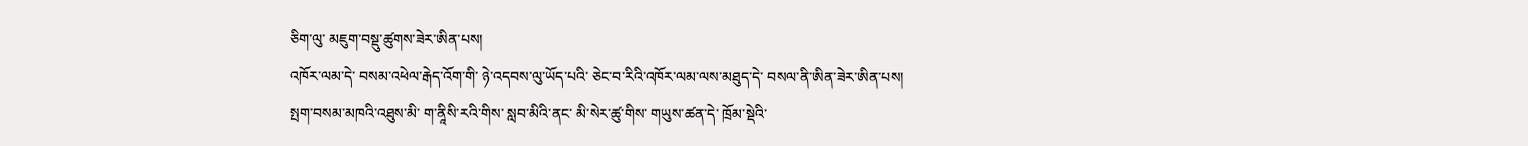ཅིག་ལུ་ མཇུག་བསྡུ་ཚུགས་ཟེར་ཨིན་པས།
འཁོར་ལམ་དེ་ བསམ་འཕེལ་རྒེད་འོག་གི་ ཉེ་འདབས་ལུ་ཡོད་པའི་ ཅེང་བ་རིའི་འཁོར་ལམ་ལས་མཐུད་དེ་ བསལ་ནི་ཨིན་ཟེར་ཨིན་པས།
སྤག་བསམ་མཁའི་འཐུས་མི་ ག་ནཱིསི་རའི་གིས་ སླབ་མིའི་ནང་ མི་སེར་ཚུ་གིས་ གཡུས་ཚན་དེ་ ཁྲོམ་སྡེའི་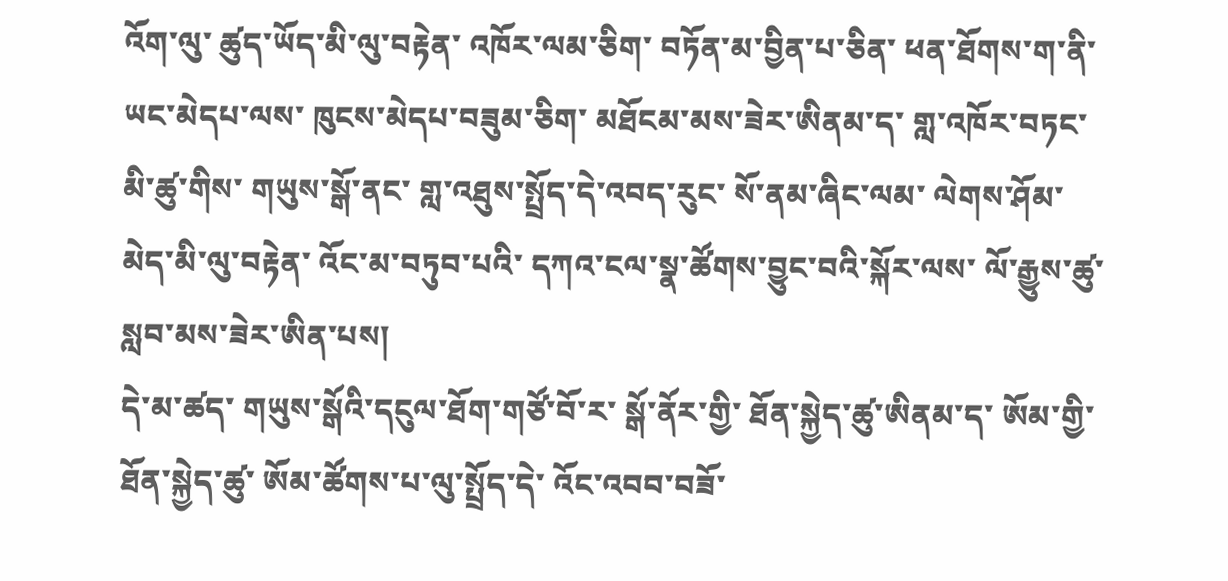འོག་ལུ་ ཚུད་ཡོད་མི་ལུ་བརྟེན་ འཁོར་ལམ་ཅིག་ བཏོན་མ་བྱིན་པ་ཅིན་ ཕན་ཐོགས་ག་ནི་ཡང་མེདཔ་ལས་ ཁུངས་མེདཔ་བཟུམ་ཅིག་ མཐོངམ་མས་ཟེར་ཨིནམ་ད་ གླ་འཁོར་བཏང་མི་ཚུ་གིས་ གཡུས་སྒོ་ནང་ གླ་འཐུས་སྤྲོད་དེ་འབད་རུང་ སོ་ནམ་ཞིང་ལམ་ ལེགས་ཤོམ་མེད་མི་ལུ་བརྟེན་ འོང་མ་བཏུབ་པའི་ དཀའ་ངལ་སྣ་ཚོགས་བྱུང་བའི་སྐོར་ལས་ ལོ་རྒྱུས་ཚུ་ སླབ་མས་ཟེར་ཨིན་པས།
དེ་མ་ཚད་ གཡུས་སྒོའི་དངུལ་ཐོག་གཙོ་བོ་ར་ སྒོ་ནོར་གྱི་ ཐོན་སྐྱེད་ཚུ་ཨིནམ་ད་ ཨོམ་གྱི་ཐོན་སྐྱེད་ཚུ་ ཨོམ་ཚོགས་པ་ལུ་སྤྲོད་དེ་ འོང་འབབ་བཟོ་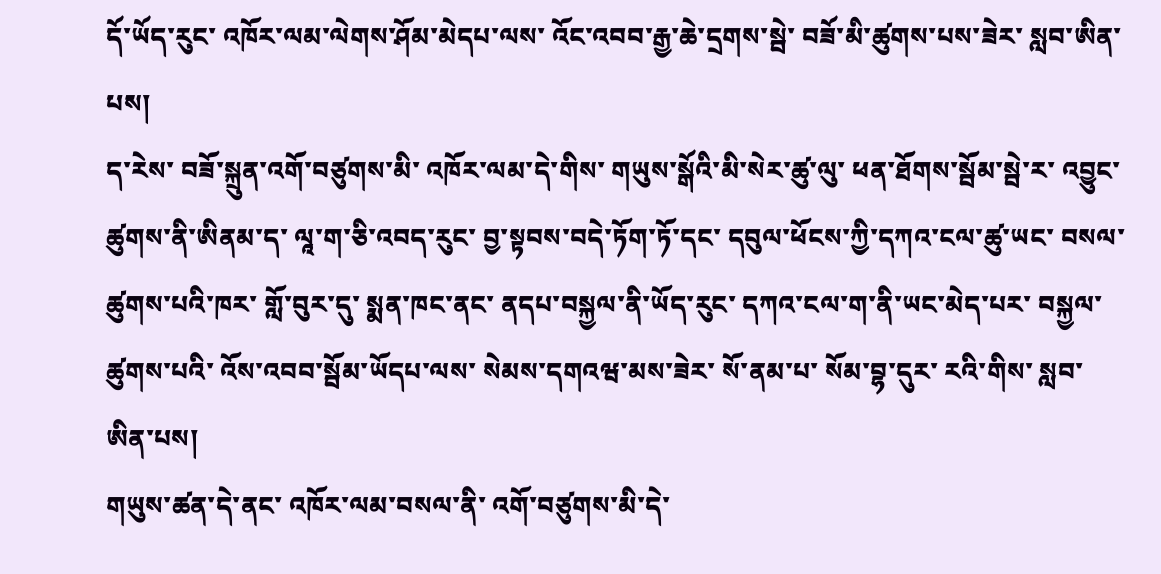དོ་ཡོད་རུང་ འཁོར་ལམ་ལེགས་ཤོམ་མེདཔ་ལས་ འོང་འབབ་རྒྱ་ཆེ་དྲགས་སྦེ་ བཟོ་མི་ཚུགས་པས་ཟེར་ སླབ་ཨིན་པས།
ད་རེས་ བཟོ་སྐྲུན་འགོ་བཙུགས་མི་ འཁོར་ལམ་དེ་གིས་ གཡུས་སྒོའི་མི་སེར་ཚུ་ལུ་ ཕན་ཐོགས་སྦོམ་སྦེ་ར་ འབྱུང་ཚུགས་ནི་ཨིནམ་ད་ ལཱ་ག་ཅི་འབད་རུང་ བྱ་སྟབས་བདེ་ཏོག་ཏོ་དང་ དབུལ་ཕོངས་ཀྱི་དཀའ་ངལ་ཚུ་ཡང་ བསལ་ཚུགས་པའི་ཁར་ གློ་བུར་དུ་ སྨན་ཁང་ནང་ ནདཔ་བསྐྱལ་ནི་ཡོད་རུང་ དཀའ་ངལ་ག་ནི་ཡང་མེད་པར་ བསྐྱལ་ཚུགས་པའི་ འོས་འབབ་སྦོམ་ཡོདཔ་ལས་ སེམས་དགའཝ་མས་ཟེར་ སོ་ནམ་པ་ སོམ་བྷ་དུར་ རའི་གིས་ སླབ་ཨིན་པས།
གཡུས་ཚན་དེ་ནང་ འཁོར་ལམ་བསལ་ནི་ འགོ་བཙུགས་མི་དེ་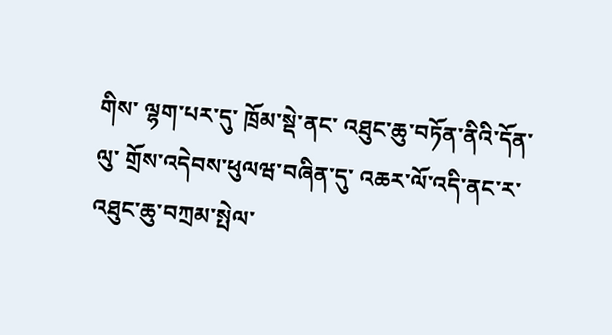གིས་ ལྷག་པར་དུ་ ཁྲོམ་སྡེ་ནང་ འཐུང་ཆུ་བཏོན་ནིའི་དོན་ལུ་ གྲོས་འདེབས་ཕུལཝ་བཞིན་དུ་ འཆར་ལོ་འདི་ནང་ར་ འཐུང་ཆུ་བཀྲམ་སྤེལ་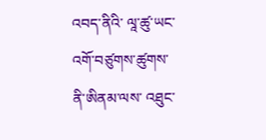འབད་ནིའི་ ལཱ་ཚུ་ཡང་ འགོ་བཙུགས་ཚུགས་ནི་ཨིནམ་ལས་ འཐུང་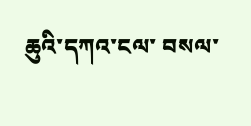ཆུའི་དཀའ་ངལ་ བསལ་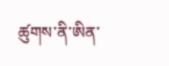ཚུགས་ནི་ཨིན་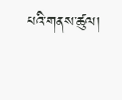པའི་གནས་ཚུལ།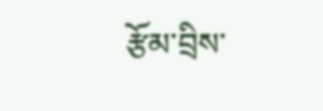རྩོམ་བྲིས་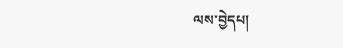ལས་བྱེདཔ།